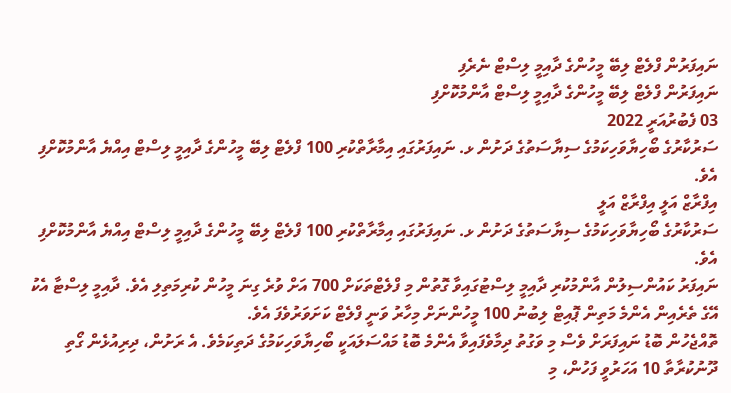ނައިފަރުން ފްލެޓް ލިބޭ މީހުންގެ ދާއިމީ ލިސްޓް ނެރެފި
ނައިފަރުން ފްލެޓް ލިބޭ މީހުންގެ ދާއިމީ ލިސްޓް އާންމުކޮށްފި
03 ފެބުރުއަރީ 2022
ސަރުކާރުގެ ބޯހިޔާވަހިކަމުގެ ސިޔާސަތުގެ ދަށުން ޅ. ނައިފަރުގައި އިމާރާތްކުރި 100 ފްލެޓް ލިބޭ މީހުންގެ ދާއިމީ ލިސްޓް އިއްޔެ އާންމުކޮށްފި އެވެ.
އިފްރާޒް އަލީ އިފްރާޒް އަލީ
ސަރުކާރުގެ ބޯހިޔާވަހިކަމުގެ ސިޔާސަތުގެ ދަށުން ޅ. ނައިފަރުގައި އިމާރާތްކުރި 100 ފްލެޓް ލިބޭ މީހުންގެ ދާއިމީ ލިސްޓް އިއްޔެ އާންމުކޮށްފި އެވެ.
ނައިފަރު ކައުންސިލުން އާންމުކުރި ދާއިމީ ލިސްޓުގައިވާ ގޮތުން މި ފްލެޓްތަކަށް 700 އަށް ވުރެ ގިނަ މީހުން ކުރިމަތިލި އެވެ. ދާއިމީ ލިސްޓާ އެކު އޭގެ ތެރެއިން އެންމެ މަތިން ޕޮއިޓް ލިބުނު 100 މީހުންނަށް މިހާރު ވަނީ ފްލެޓް ކަށަވަރުވެފަ އެވެ.
ތޮއްޖެހުން ބޮޑު ނައިފަރަށް ވެސް މި ވަގުތު ދިމާވެފައިވާ އެންމެ ބޮޑު މައްސަލައަކީ ބޯހިޔާވަހިކަމުގެ ދަތިކަމެވެ. އެ ރަށުން، ދިރިއުޅެން ގޯތި ދޫނުކުރާތާ 10 އަހަރުވީ ފަހުން، މި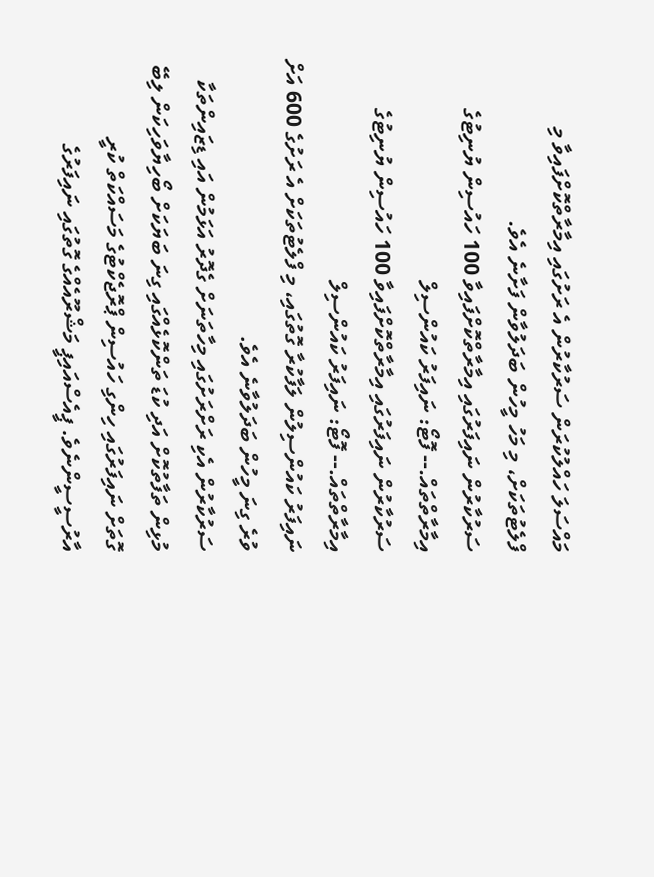މައްސަލަ ހައްލުކުރަން ސަރުކާރުން އެ ރަށުގައި އިމާރާތްކޮށްފައިވާ މި ފްލެޓުތަކަށް، މި މަހު މީހުން ބަދަލުވާން ފަށާނެ އެވެ.
ސަރުކާރުން ނައިފަރުގައި އިމާރާތްކޮށްފައިވާ 100 ހައުސިން ޔުނިޓުގެ އިމާރާތްތައް.-- ފޮޓޯ: ނައިފަރު ކައުންސިލް
ސަރުކާރުން ނައިފަރުގައި އިމާރާތްކޮށްފައިވާ 100 ހައުސިން ޔުނިޓުގެ އިމާރާތްތައް.-- ފޮޓޯ: ނައިފަރު ކައުންސިލް
ނައިފަރު ކައުންސިލުން ލަފާކުރާ ގޮތުގައި، މި ފްލެޓުތަކަށް އެ ރަށުގެ 600 އަށް ވުރެ ގިނަ މީހުން ބަދަލުވާނެ އެވެ.
ސަރުކާރުން އެކި ރަށްރަށުގައި މިހާތަނަށް ގެދޮރު އަޅަމުން އައި ޑިޒައިންތަކާ މުޅިން ތަފާތުކޮށް އަދި ކުޑަ ތަންކޮޅެއްގައި ގިނަ ބަޔަކަށް ބޯހިޔާވަހިކަން ލިބޭ ގޮތަށް ނައިފަރުގައި ހިންގި ހައުސިން ޕްރޮޖެކްޓުގެ މަސައްކަތް ކުރީ އާރުސީސީންނެވެ. ޕީއެސްއައިޕީ މަޝްރޫއެއްގެ ގޮތުގައި ނައިފަރުގެ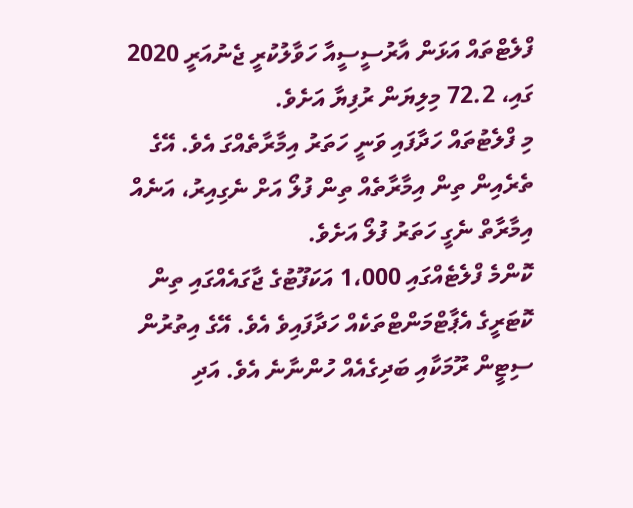ފްލެޓްތައް އަޅަން އާރުސީސީއާ ހަވާލުކުރީ ޖެނުއަރީ 2020 ގައި، 72.2 މިލިޔަން ރުފިޔާ އަށެވެ.
މި ފްލެޓުތައް ހަދާފައި ވަނީ ހަތަރު އިމާރާތެއްގަ އެވެ. އޭގެ ތެރެއިން ތިން އިމާރާތެއް ތިން ފުލޯ އަށް ނެގިއިރު، އަނެއް އިމާރާތް ނެގީ ހަތަރު ފުލޯ އަށެވެ.
ކޮންމެ ފްލެޓެއްގައި 1،000 އަކަފޫޓުގެ ޖާގައެއްގައި ތިން ކޮޓަރީގެ އެޕާޓްމަންޓްތަކެއް ހަދާފައިވެ އެވެ. އޭގެ އިތުރުން ސިޓީން ރޫމަކާއި ބަދިގެއެއް ހުންނާނެ އެވެ. އަދި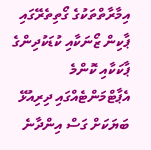އިމާރާތްތަކުގެ ގޯތިތެރޭގައި ޕާކިން ޒޯނަކާއި ކުޑަކުދިންގެ ޕާކަކާއި ކޮންމެ އެޕާޓްމަންޓެއްގައި ދިރިއުޅޭ ބަޔަކަށް ގަސް އިންދާނެ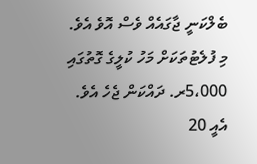ބެލްކަނީ ޖާގައެއް ވެސް އޮވެ އެވެ.
މި ފުލެޓުތަކަށް މަހު ކުލީގެ ގޮތުގައި 5،000ރ. ދައްކަން ޖެހެ އެވެ. އެއީ 20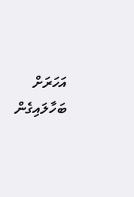އަހަރަށް ބަހާލައިގެން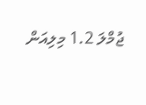ޖުމްލަ 1.2 މިލިއަން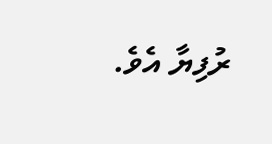ރުފިޔާ އެވެ.